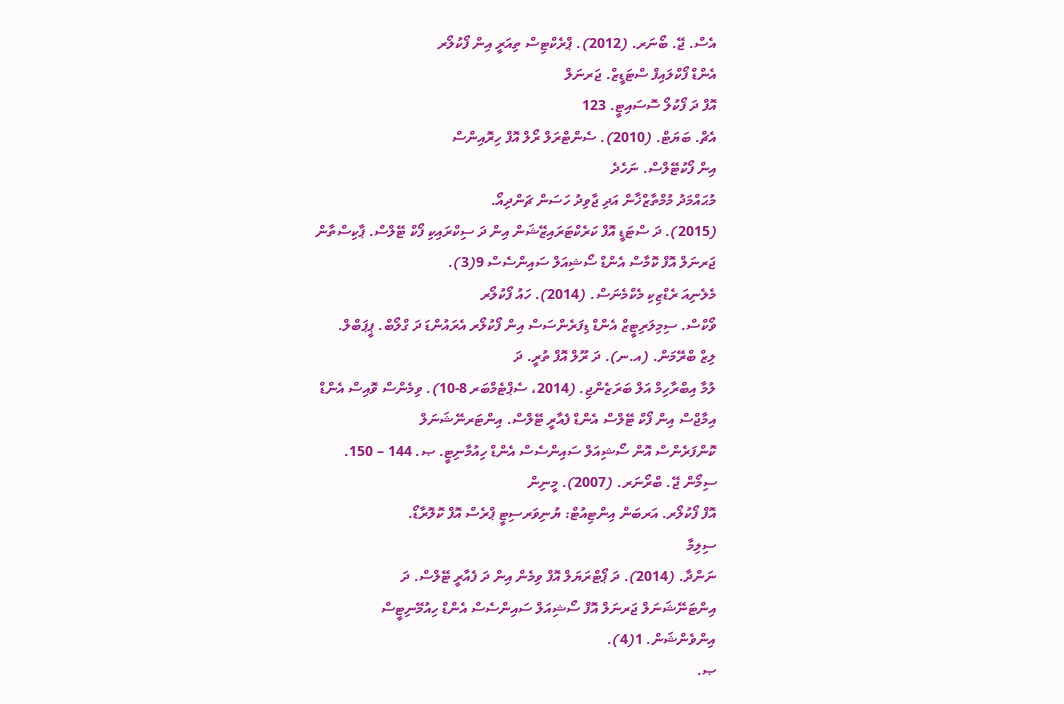އެސް. ޖޭ. ބޯނަރ. (2012). ޕްރެކްޓިސް ތިއަރީ އިން ފޯކުލޯރ
އެންޑް ފޯކްލައިފް ސްޓަޑީޒް. ޖަރނަލް
އޮފް ދަ ފޯކުލޯ ސޮސައިޓީ. 123
އެޗް. ބަޔަޓް. (2010). ސެންޓްރަލް ރޯލް އޮފް ހިރޮއިންސް
އިން ފޯކުޓޭލްސް. ނަހެދެ
މުޙައްމަދު މުމްތާޒްޚާން އަދި ޖާވިދު ހަސަން ޗަންދިއޯ.
(2015). ދަ ސްޓަޑީ އޮފް ކަރެކްޓަރައިޒޭޝަން އިން ދަ ސިކްރައިކި ފޯކް ޓޭލްސް. ޕާކިސްތާން
ޖަރނަލް އޮފް ކޮމާސް އެންޑް ސޯޝިއަލް ސައިންސެސް 9(3).
މެލެނިއަ ރެޑްޒިކި މެކްމެނަސް. (2014). ހައު ފޯކުލޯރ
ވޯކްސް. ސިމިލަރިޓީޒް އެންޑް ޑިފަރެންސަސް އިން ފޯކުލޯރ އެރައުންޑަ ދަ ގްލޯބް. ޕީޕަބްލް.
ލިޒް ބްރޭމަން. (އ.ނ). ދަ ރޫލް އޮފް ތުރީ. ދަ
ލުމާ އިބްރާހިމް އަލް ބަރަޒެންޖި. (2014، ސެޕްޓެމްބަރ 8-10). ވިމެންސް ވޮއިސް އެންޑް
އިމާޖްސް އިން ފޯކް ޓޭލްސް އެންޑް ފެއާރީ ޓޭލްސް. އިންޓަރނޭޝަނަލް
ކޮންފަރެންސް އޮން ސޯޝިއަލް ސައިންސެސް އެންޑް ހިއުމާނިޓީ. ޞ. 144 – 150.
ސިމޯން ޖޭ. ބްރޯނަރ. (2007). މީނިން
އޮފް ފޯކުލޯރ. އަރބަން އިންޓިއުޓް: ޔުނިވަރސިޓީ ޕްރެސް އޮފް ކޮލޮރާޑޯ.
ސިލިމާ
ނަންދާ. (2014). ދަ ޕޯޓްރަޔަލް އޮފް ވިމެން އިން ދަ ފެއާރީ ޓޭލްސް. ދަ
އިންޓަނޭޝަނަލް ޖަރނަލް އޮފް ސޯޝިއަލް ސައިންސެސް އެންޑް ހިއުމޭނިޓީސް
އިންވެންޝަން. 1(4).
ޞ.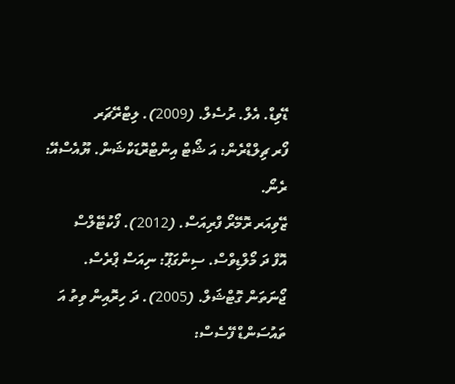ޑޭވިޑް. އެލް. ރުސެލް. (2009). ލިޓްރޭޗަރ
ފޯރ ޗިލްޑްރެން: އަ ޝޯޓް އިންޓްރޮޑަކްޝަން. ޔޫއެސްއޭ: ރެނޯ.
ޒޭވިއަރ ރޮމޭރޯ ފްރިއަސް. (2012). ފޯކުޓޭލްސް
އޮފް ދަ މޯލްޑިވްސް. ސިންގަޕޫ: ނިއަސް ޕްރެސް.
ޖޯނަތަން ގޮޓްޝަލް. (2005). ދަ ހިރޮއިން ވިތު އަ
ތައުސަންޑް ފޭސެސް: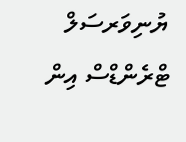ޔުނިވަރސަލް ޓްރެންޑްސް އިން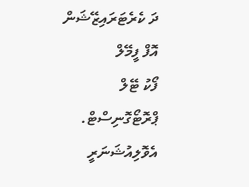ދަ ކެރެޓަރައިޒޭޝަން އޮފް ފީމޭލް
ފޯކު ޓޭލް ޕްރޮޓޯގޮނިސްޓް. އެވޮލިއުޝަނަރީ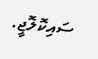ސައިކޮލޮޖީ.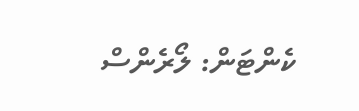ކެންޓަން: ލޯރެންސް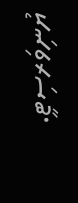ޔުނިވަރސިޓީ.